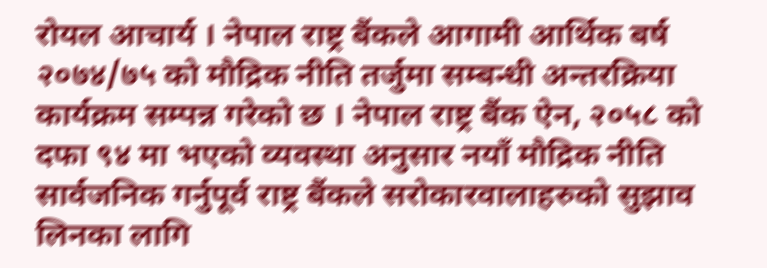रोयल आचार्य । नेपाल राष्ट्र बैंकले आगामी आर्थिक बर्ष २०७४/७५ को मौद्रिक नीति तर्जुमा सम्बन्धी अन्तरक्रिया कार्यक्रम सम्पन्न गरेको छ । नेपाल राष्ट्र बैंक ऐन, २०५८ को दफा ९४ मा भएको व्यवस्था अनुसार नयाँ मौद्रिक नीति सार्वजनिक गर्नुपूर्व राष्ट्र बैंकले सरोकारवालाहरुको सुझाव लिनका लागि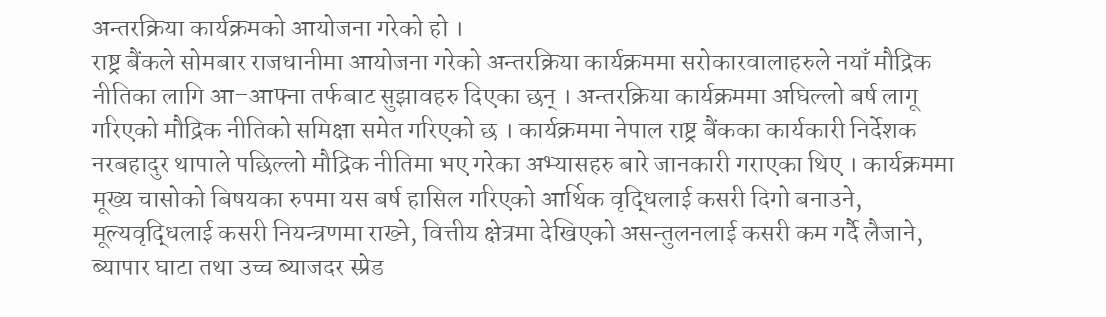अन्तरक्रिया कार्यक्रमको आयोजना गरेको हो ।
राष्ट्र बैंकले सोमबार राजधानीमा आयोजना गरेको अन्तरक्रिया कार्यक्रममा सरोकारवालाहरुले नयाँ मौद्रिक नीतिका लागि आ–आफ्ना तर्फबाट सुझावहरु दिएका छन् । अन्तरक्रिया कार्यक्रममा अघिल्लो बर्ष लागू गरिएको मौद्रिक नीतिको समिक्षा समेत गरिएको छ । कार्यक्रममा नेपाल राष्ट्र बैंकका कार्यकारी निर्देशक नरबहादुर थापाले पछिल्लो मौद्रिक नीतिमा भए गरेका अभ्यासहरु बारे जानकारी गराएका थिए । कार्यक्रममा मूख्य चासोको बिषयका रुपमा यस बर्ष हासिल गरिएको आर्थिक वृद्धिलाई कसरी दिगो बनाउने, मूल्यवृद्धिलाई कसरी नियन्त्रणमा राख्ने, वित्तीय क्षेत्रमा देखिएको असन्तुलनलाई कसरी कम गर्दै लैजाने, ब्यापार घाटा तथा उच्च ब्याजदर स्प्रेड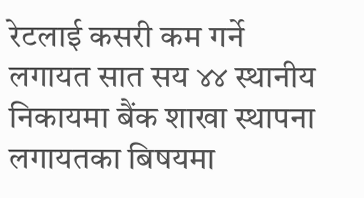रेटलाई कसरी कम गर्ने लगायत सात सय ४४ स्थानीय निकायमा बैंक शाखा स्थापना लगायतका बिषयमा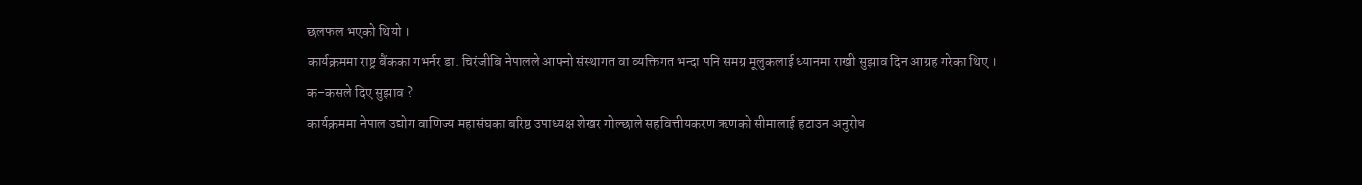छलफल भएको थियो ।
कार्यक्रममा राष्ट्र बैंकका गभर्नर डा. चिरंजीबि नेपालले आफ्नो संस्थागत वा व्यक्तिगत भन्दा पनि समग्र मूलुकलाई ध्यानमा राखी सुझाव दिन आग्रह गरेका थिए ।
क–कसले दिए सुझाव ?
कार्यक्रममा नेपाल उद्योग वाणिज्य महासंघका बरिष्ठ उपाध्यक्ष शेखर गोल्छाले सहवित्तीयकरण ऋणको सीमालाई हटाउन अनुरोध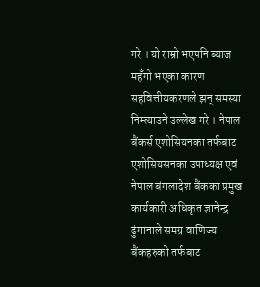गरे । यो राम्रो भएपनि ब्याज महँगो भएका कारण सहवित्तीयकरणले झन् समस्या निम्त्याउने उल्लेख गरे । नेपाल बैंकर्स एशोसियनका तर्फबाट एशोसियसनका उपाध्यक्ष एवं नेपाल बंगलादेश बैंकका प्रमुख कार्यकारी अधिकृत ज्ञानेन्द्र ढुंगानाले समग्र वाणिज्य बैंकहरुको तर्फबाट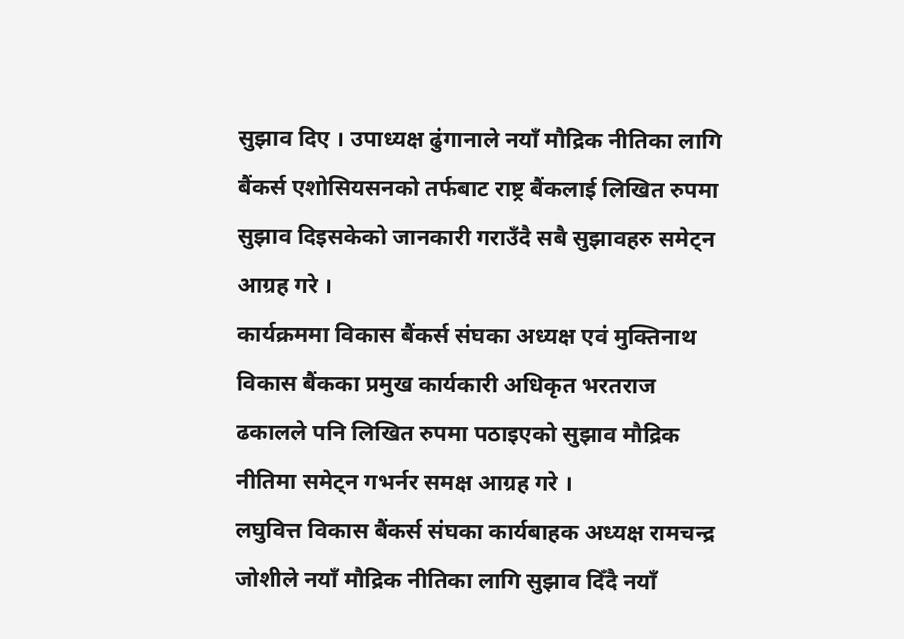सुझाव दिए । उपाध्यक्ष ढुंगानाले नयाँ मौद्रिक नीतिका लागि बैंकर्स एशोसियसनको तर्फबाट राष्ट्र बैंकलाई लिखित रुपमा सुझाव दिइसकेको जानकारी गराउँदै सबै सुझावहरु समेट्न आग्रह गरे ।
कार्यक्रममा विकास बैंकर्स संघका अध्यक्ष एवं मुक्तिनाथ विकास बैंकका प्रमुख कार्यकारी अधिकृत भरतराज ढकालले पनि लिखित रुपमा पठाइएको सुझाव मौद्रिक नीतिमा समेट्न गभर्नर समक्ष आग्रह गरे ।
लघुवित्त विकास बैंकर्स संघका कार्यबाहक अध्यक्ष रामचन्द्र जोशीले नयाँ मौद्रिक नीतिका लागि सुझाव दिँदै नयाँ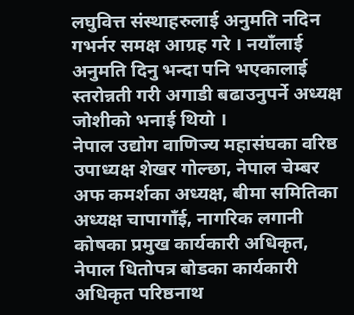लघुवित्त संस्थाहरुलाई अनुमति नदिन गभर्नर समक्ष आग्रह गरे । नयाँलाई अनुमति दिनु भन्दा पनि भएकालाई स्तरोन्नती गरी अगाडी बढाउनुपर्ने अध्यक्ष जोशीको भनाई थियो ।
नेपाल उद्योग वाणिज्य महासंघका वरिष्ठ उपाध्यक्ष शेखर गोल्छा, नेपाल चेम्बर अफ कमर्शका अध्यक्ष, बीमा समितिका अध्यक्ष चापागाँई, नागरिक लगानी कोषका प्रमुख कार्यकारी अधिकृत, नेपाल धितोपत्र बोडका कार्यकारी अधिकृत परिष्ठनाथ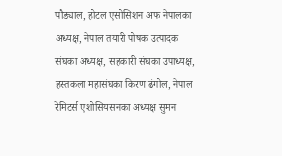पौड्याल, होटल एसोसिशन अफ नेपालका अध्यक्ष, नेपाल तयारी पोषक उत्पादक संघका अध्यक्ष, सहकारी संघका उपाध्यक्ष, हस्तकला महासंघका किरण ढंगोल, नेपाल रेमिटर्स एशोसियसनका अध्यक्ष सुमन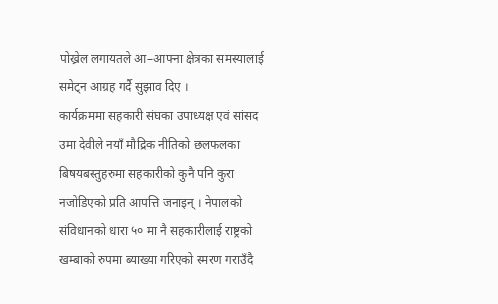पोख्रेल लगायतले आ–आफ्ना क्षेत्रका समस्यालाई समेट्न आग्रह गर्दै सुझाव दिए ।
कार्यक्रममा सहकारी संघका उपाध्यक्ष एवं सांसद उमा देवीले नयाँ मौद्रिक नीतिको छलफलका बिषयबस्तुहरुमा सहकारीको कुनै पनि कुरा नजोडिएको प्रति आपत्ति जनाइन् । नेपालको संविधानको धारा ५० मा नै सहकारीलाई राष्ट्रको खम्बाको रुपमा ब्याख्या गरिएको स्मरण गराउँदै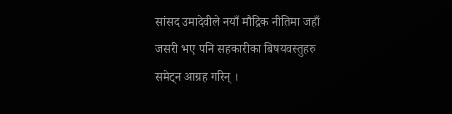सांसद उमादेवीले नयाँ मौद्रिक नीतिमा जहाँ जसरी भए पनि सहकारीका बिषयवस्तुहरु समेट्न आग्रह गरिन् ।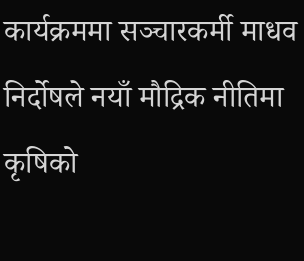कार्यक्रममा सञ्चारकर्मी माधव निर्दोषले नयाँ मौद्रिक नीतिमा कृषिको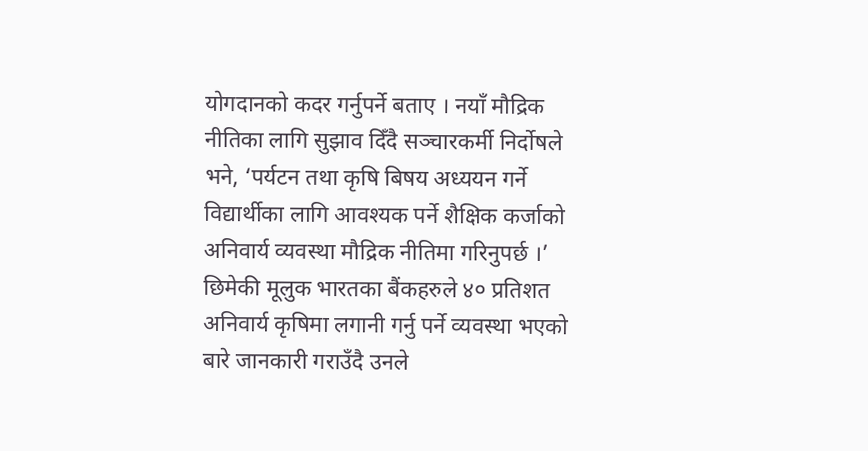योगदानको कदर गर्नुपर्ने बताए । नयाँ मौद्रिक नीतिका लागि सुझाव दिँदै सञ्चारकर्मी निर्दोषले भने, ‘पर्यटन तथा कृषि बिषय अध्ययन गर्ने विद्यार्थीका लागि आवश्यक पर्ने शैक्षिक कर्जाको अनिवार्य व्यवस्था मौद्रिक नीतिमा गरिनुपर्छ ।’ छिमेकी मूलुक भारतका बैंकहरुले ४० प्रतिशत अनिवार्य कृषिमा लगानी गर्नु पर्ने व्यवस्था भएको बारे जानकारी गराउँदै उनले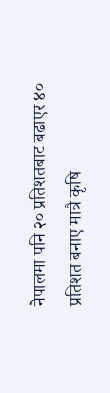नेपालमा पनि २० प्रतिशतबाट बढाएर ४० प्रतिशत बनाए मात्रै कृषि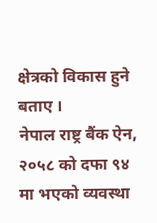क्षेत्रको विकास हुने बताए ।
नेपाल राष्ट्र बैंक ऐन, २०५८ को दफा ९४ मा भएको व्यवस्था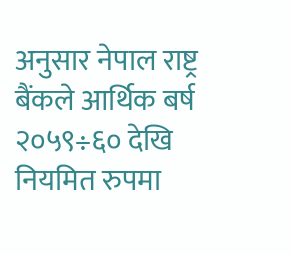अनुसार नेपाल राष्ट्र बैंकले आर्थिक बर्ष २०५९÷६० देखि नियमित रुपमा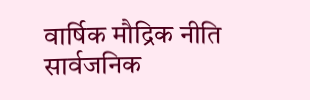वार्षिक मौद्रिक नीति सार्वजनिक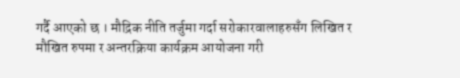गर्दै आएको छ । मौद्रिक नीति तर्जुमा गर्दा सरोकारवालाहरुसँग लिखित र मौखित रुपमा र अन्तरक्रिया कार्यक्रम आयोजना गरी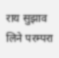राय सुझाव लिने परम्परा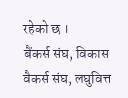रहेको छ ।
बैंकर्स संघ, विकास वैकर्स संघ, लघुवित्त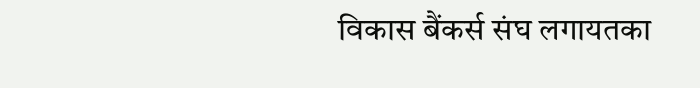विकास बैंकर्स संघ लगायतका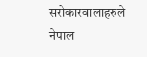सरोकारवालाहरुले नेपाल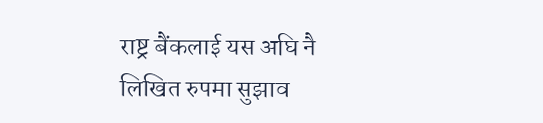राष्ट्र बैंकलाई यस अघि नै लिखित रुपमा सुझाव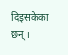दिइसकेका छन् ।